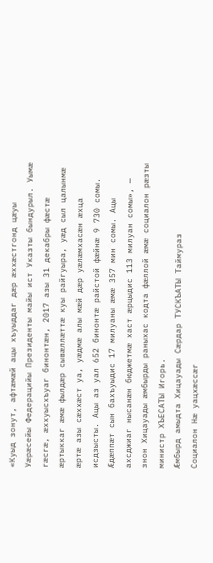«Куыд зонут, афтæмæй ацы хъуыддаг дæр æххæстгонд цæуы Уæрæсейы Федерацийы Президенты майы ист Указты бындурыл. Уымæ гæсгæ, æххуысхъуаг бинонтæн, 2017 азы 31 декабры фæстæ æртыккаг æмæ фылдæр сывæллæттæ куы райгуыра, уæд сыл цалынмæ æртæ азы сæххæст уа, уæдмæ алы мæй дæр уæлæмхасæн æхца исдзысты. Ацы аз уал 652 бинонтæ райстой фæйнæ 9 730 сомы. Æдæппæт сын бахъуыдис 17 милуаны æмæ 357 мин сомы. Ацы ахсджиаг нысанæн бюджетмæ хаст æрцыдис 113 милуан сомы», — знон Хицауады æмбырды раныхас кодта фæллой æмæ социалон рæзты министр ХЪЕСАТЫ Игорь.
Æмбырд амыдта Хицауады Сæрдар ТУСКЪАТЫ Таймураз
Социалон Нæ уацхæссæг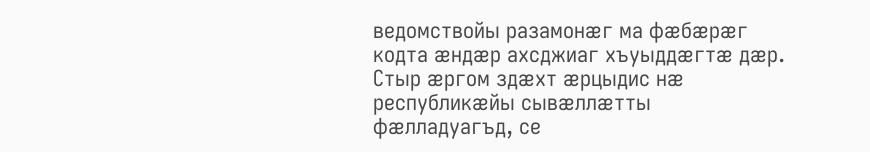ведомствойы разамонæг ма фæбæрæг кодта æндæр ахсджиаг хъуыддæгтæ дæр. Стыр æргом здæхт æрцыдис нæ республикæйы сывæллæтты фæлладуагъд, се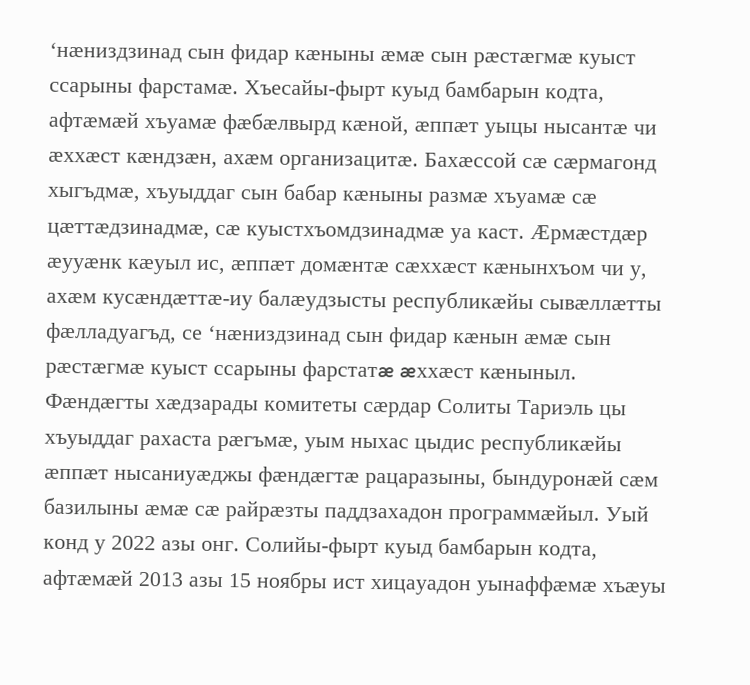‘нæниздзинад сын фидар кæныны æмæ сын рæстæгмæ куыст ссарыны фарстамæ. Хъесайы-фырт куыд бамбарын кодта, афтæмæй хъуамæ фæбæлвырд кæной, æппæт уыцы нысантæ чи æххæст кæндзæн, ахæм организацитæ. Бахæссой сæ сæрмагонд хыгъдмæ, хъуыддаг сын бабар кæныны размæ хъуамæ сæ цæттæдзинадмæ, сæ куыстхъомдзинадмæ уа каст. Æрмæстдæр æууæнк кæуыл ис, æппæт домæнтæ сæххæст кæнынхъом чи у, ахæм кусæндæттæ-иу балæудзысты республикæйы сывæллæтты фæлладуагъд, се ‘нæниздзинад сын фидар кæнын æмæ сын рæстæгмæ куыст ссарыны фарстатæ æххæст кæныныл.
Фæндæгты хæдзарады комитеты сæрдар Солиты Тариэль цы хъуыддаг рахаста рæгъмæ, уым ныхас цыдис республикæйы æппæт нысаниуæджы фæндæгтæ рацаразыны, бындуронæй сæм базилыны æмæ сæ райрæзты паддзахадон программæйыл. Уый конд у 2022 азы онг. Солийы-фырт куыд бамбарын кодта, афтæмæй 2013 азы 15 ноябры ист хицауадон уынаффæмæ хъæуы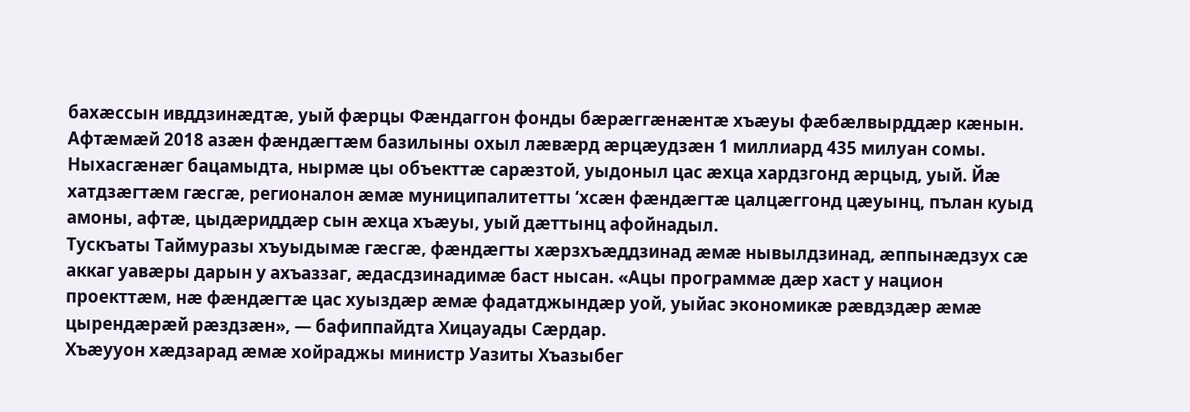бахæссын ивддзинæдтæ, уый фæрцы Фæндаггон фонды бæрæггæнæнтæ хъæуы фæбæлвырддæр кæнын. Афтæмæй 2018 азæн фæндæгтæм базилыны охыл лæвæрд æрцæудзæн 1 миллиард 435 милуан сомы. Ныхасгæнæг бацамыдта, нырмæ цы объекттæ сарæзтой, уыдоныл цас æхца хардзгонд æрцыд, уый. Йæ хатдзæгтæм гæсгæ, регионалон æмæ муниципалитетты ‘хсæн фæндæгтæ цалцæггонд цæуынц, пълан куыд амоны, афтæ, цыдæриддæр сын æхца хъæуы, уый дæттынц афойнадыл.
Тускъаты Таймуразы хъуыдымæ гæсгæ, фæндæгты хæрзхъæддзинад æмæ нывылдзинад, æппынæдзух сæ аккаг уавæры дарын у ахъаззаг, æдасдзинадимæ баст нысан. «Ацы программæ дæр хаст у национ проекттæм, нæ фæндæгтæ цас хуыздæр æмæ фадатджындæр уой, уыйас экономикæ рæвдздæр æмæ цырендæрæй рæздзæн», — бафиппайдта Хицауады Сæрдар.
Хъæууон хæдзарад æмæ хойраджы министр Уазиты Хъазыбег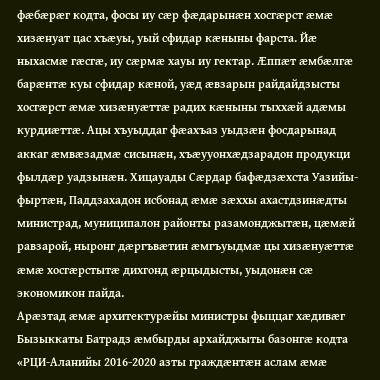фæбæрæг кодта, фосы иу сæр фæдарынæн хосгæрст æмæ хизæнуат цас хъæуы, уый сфидар кæныны фарста. Йæ ныхасмæ гæсгæ, иу сæрмæ хауы иу гектар. Æппæт æмбæлгæ барæнтæ куы сфидар кæной, уæд æвзарын райдайдзысты хосгæрст æмæ хизæнуæттæ радих кæныны тыххæй адæмы курдиæттæ. Ацы хъуыддаг фæахъаз уыдзæн фосдарынад аккаг æмвæзадмæ сисынæн, хъæууонхæдзарадон продукци фылдæр уадзынæн. Хицауады Сæрдар бафæдзæхста Уазийы-фыртæн, Паддзахадон исбонад æмæ зæххы ахастдзинæдты министрад, муниципалон районты разамонджытæн, цæмæй равзарой, ныронг дæргъвæтин æмгъуыдмæ цы хизæнуæттæ æмæ хосгæрстытæ дихгонд æрцыдысты, уыдонæн сæ экономикон пайда.
Арæзтад æмæ архитектурæйы министры фыццаг хæдивæг Бызыккаты Батрадз æмбырды архайджыты базонгæ кодта «РЦИ-Аланийы 2016-2020 азты граждæнтæн аслам æмæ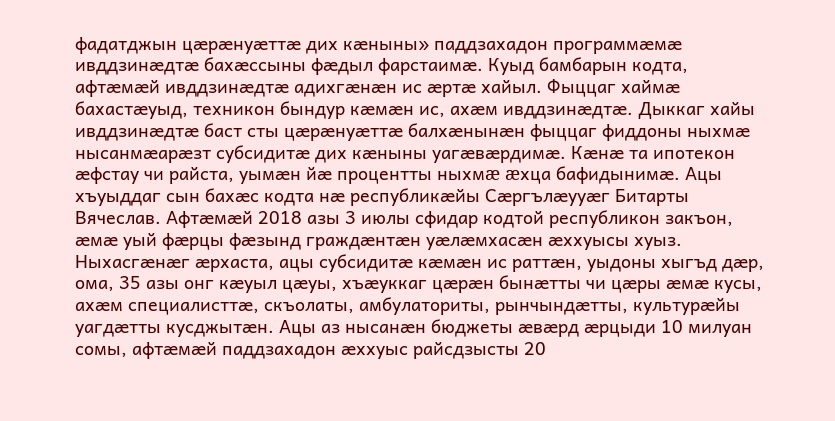фадатджын цæрæнуæттæ дих кæныны» паддзахадон программæмæ ивддзинæдтæ бахæссыны фæдыл фарстаимæ. Куыд бамбарын кодта, афтæмæй ивддзинæдтæ адихгæнæн ис æртæ хайыл. Фыццаг хаймæ бахастæуыд, техникон бындур кæмæн ис, ахæм ивддзинæдтæ. Дыккаг хайы ивддзинæдтæ баст сты цæрæнуæттæ балхæнынæн фыццаг фиддоны ныхмæ нысанмæарæзт субсидитæ дих кæныны уагæвæрдимæ. Кæнæ та ипотекон æфстау чи райста, уымæн йæ процентты ныхмæ æхца бафидынимæ. Ацы хъуыддаг сын бахæс кодта нæ республикæйы Сæргълæууæг Битарты Вячеслав. Афтæмæй 2018 азы 3 июлы сфидар кодтой республикон закъон, æмæ уый фæрцы фæзынд граждæнтæн уæлæмхасæн æххуысы хуыз.
Ныхасгæнæг æрхаста, ацы субсидитæ кæмæн ис раттæн, уыдоны хыгъд дæр, ома, 35 азы онг кæуыл цæуы, хъæуккаг цæрæн бынæтты чи цæры æмæ кусы, ахæм специалисттæ, скъолаты, амбулаториты, рынчындæтты, культурæйы уагдæтты кусджытæн. Ацы аз нысанæн бюджеты æвæрд æрцыди 10 милуан сомы, афтæмæй паддзахадон æххуыс райсдзысты 20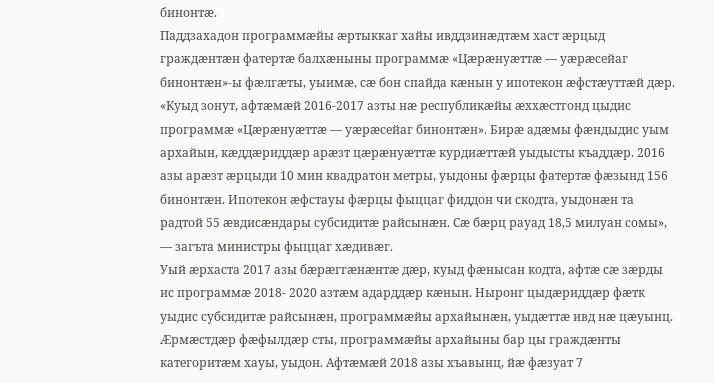бинонтæ.
Паддзахадон программæйы æртыккаг хайы ивддзинæдтæм хаст æрцыд граждæнтæн фатертæ балхæныны программæ «Цæрæнуæттæ — уæрæсейаг бинонтæн»-ы фæлгæты, уыимæ, сæ бон спайда кæнын у ипотекон æфстæуттæй дæр. «Куыд зонут, афтæмæй 2016-2017 азты нæ республикæйы æххæстгонд цыдис программæ «Цæрæнуæттæ — уæрæсейаг бинонтæн». Бирæ адæмы фæндыдис уым архайын, кæддæриддæр арæзт цæрæнуæттæ курдиæттæй уыдысты къаддæр. 2016 азы арæзт æрцыди 10 мин квадратон метры, уыдоны фæрцы фатертæ фæзынд 156 бинонтæн. Ипотекон æфстауы фæрцы фыццаг фиддон чи скодта, уыдонæн та радтой 55 æвдисæндары субсидитæ райсынæн. Сæ бæрц рауад 18,5 милуан сомы», — загъта министры фыццаг хæдивæг.
Уый æрхаста 2017 азы бæрæггæнæнтæ дæр, куыд фæнысан кодта, афтæ сæ зæрды ис программæ 2018- 2020 азтæм адарддæр кæнын. Ныронг цыдæриддæр фæтк уыдис субсидитæ райсынæн, программæйы архайынæн, уыдæттæ ивд нæ цæуынц. Æрмæстдæр фæфылдæр сты, программæйы архайыны бар цы граждæнты категоритæм хауы, уыдон. Афтæмæй 2018 азы хъавынц, йæ фæзуат 7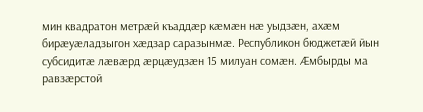мин квадратон метрæй къаддæр кæмæн нæ уыдзæн, ахæм бирæуæладзыгон хæдзар саразынмæ. Республикон бюджетæй йын субсидитæ лæвæрд æрцæудзæн 15 милуан сомæн. Æмбырды ма равзæрстой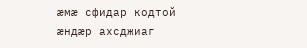æмæ сфидар кодтой æндæр ахсджиаг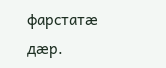фарстатæ дæр.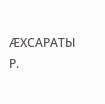ÆХСАРАТЫ Р.